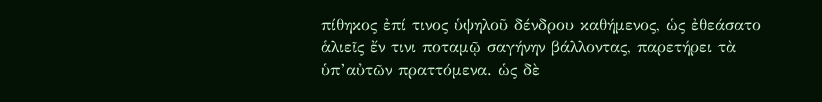πίθηκος ἐπί τινος ὑψηλοῦ δένδρου καθήμενος, ὡς ἐθεάσατο ἁλιεῖς ἔν τινι ποταμῷ σαγήνην βάλλοντας, παρετήρει τὰ ὑπ’αὐτῶν πραττόμενα. ὡς δὲ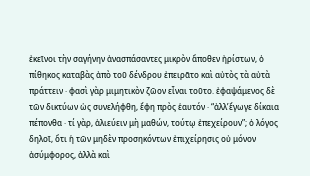ἐκεῖνοι τὴν σαγήνην ἀνασπάσαντες μικρὸν ἄποθεν ἠρίστων, ὁ πίθηκος καταβὰς ἀπὸ τοῦ δένδρου ἐπειρᾶτο καὶ αὐτὸς τὰ αὐτὰ πράττειν · φασὶ γὰρ μιμητικὸν ζῶον εἶναι τοῦτο. ἐφαψάμενος δὲ τῶν δικτύων ὡς συνελήφθη, ἔφη πρὸς ἑαυτόν · “ἀλλ’ἔγωγε δίκαια πέπονθα · τί γὰρ, ἁλιεύειν μὴ μαθών, τούτῳ ἐπεχείρουν”; ὁ λόγος δηλοῖ, ὅτι ἡ τῶν μηδὲν προσηκόντων ἐπιχείρησις οὐ μόνον ἀσύμφορος, ἀλλὰ καὶ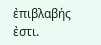ἐπιβλαβής ἐστι.